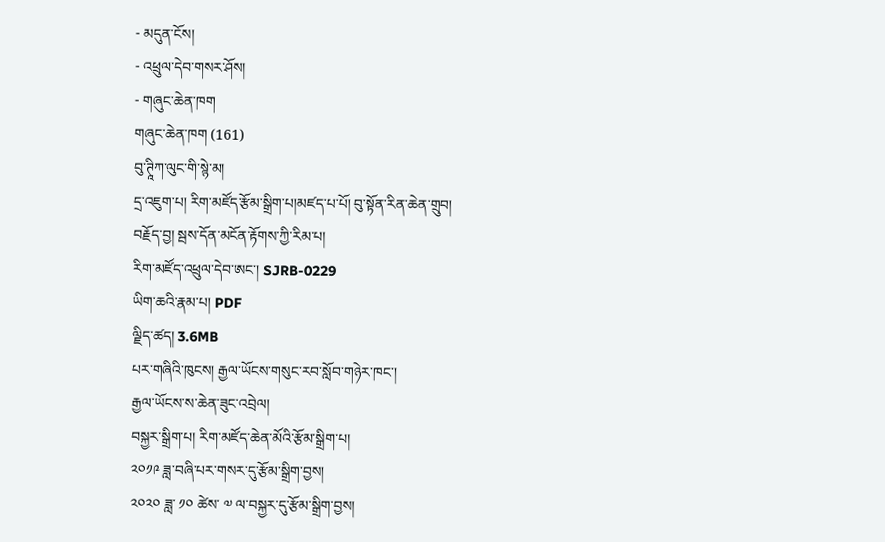- མདུན་ངོས།
- འཕྲུལ་དེབ་གསར་ཤོས།
- གཞུང་ཆེན་ཁག
གཞུང་ཆེན་ཁག (161)
བུ་ཊཱིཀ་ལུང་གི་སྙེ་མ།
དྲ་འཇུག་པ། རིག་མཛོད་རྩོམ་སྒྲིག་པ།མཛད་པ་པོ། བུ་སྟོན་རིན་ཆེན་གྲུབ།
བརྗོད་བྱ། སྦས་དོན་མངོན་རྟོགས་ཀྱི་རིམ་པ།
རིག་མཛོད་འཕྲུལ་དེབ་ཨང་། SJRB-0229
ཡིག་ཆའི་རྣམ་པ། PDF
ལྗིད་ཚད། 3.6MB
པར་གཞིའི་ཁུངས། རྒྱལ་ཡོངས་གསུང་རབ་སློབ་གཉེར་ཁང་།
རྒྱལ་ཡོངས་ས་ཆེན་ཟུང་འབྲེལ།
བསྐྱར་སྒྲིག་པ། རིག་མཛོད་ཆེན་མོའི་རྩོམ་སྒྲིག་པ།
༢༠༡༩ ཟླ་བཞི་པར་གསར་དུ་རྩོམ་སྒྲིག་བྱས།
༢༠༢༠ ཟླ་ ༡༠ ཚེས་ ༧ ལ་བསྐྱར་དུ་རྩོམ་སྒྲིག་བྱས།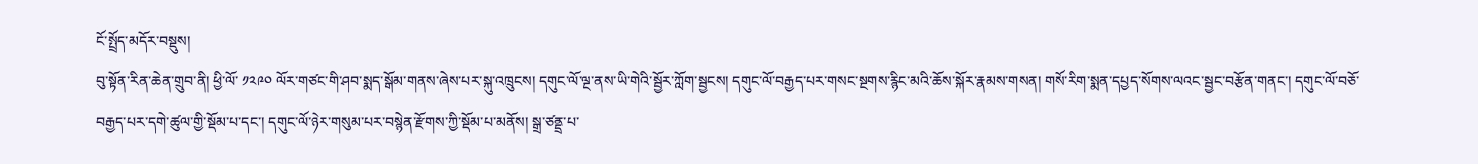ངོ་སྤྲོད་མདོར་བསྡུས།
བུ་སྟོན་རིན་ཆེན་གྲུབ་ནི། ཕྱི་ལོ་ ༡༢༩༠ ལོར་གཙང་གི་ཤབ་སྨད་སྒོམ་གནས་ཞེས་པར་སྐུ་འཁྲུངས། དགུང་ལོ་ལྔ་ནས་ཡི་གེའི་སྦྱོར་ཀློག་སྦྱངས། དགུང་ལོ་བརྒྱད་པར་གསང་སྔགས་རྙིང་མའི་ཆོས་སྐོར་རྣམས་གསན། གསོ་རིག་སྨན་དཔྱད་སོགས་ལའང་སྦྱང་བརྩོན་གནང་། དགུང་ལོ་བཅོ་བརྒྱད་པར་དགེ་ཚུལ་གྱི་སྡོམ་པ་དང་། དགུང་ལོ་ཉེར་གསུམ་པར་བསྙེན་རྫོགས་ཀྱི་སྡོམ་པ་མནོས། སྒྲ་ཙནྡྲ་པ་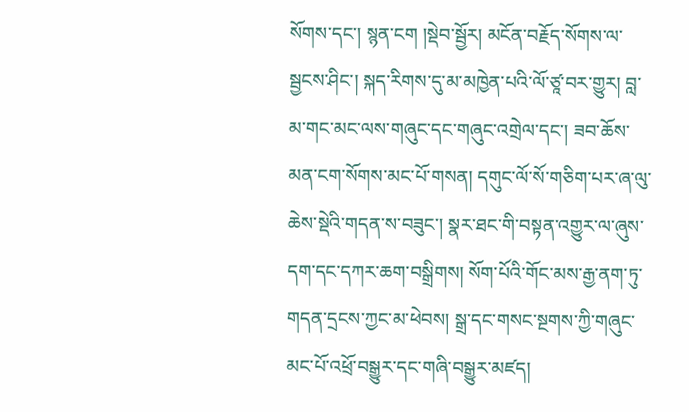སོགས་དང་། སྙན་ངག །སྡེབ་སྦྱོར། མངོན་བརྗོད་སོགས་ལ་སྦྱངས་ཤིང་། སྐད་རིགས་དུ་མ་མཁྱེན་པའི་ལོ་ཙཱ་བར་གྱུར། བླ་མ་གང་མང་ལས་གཞུང་དང་གཞུང་འགྲེལ་དང་། ཟབ་ཆོས་མན་ངག་སོགས་མང་པོ་གསན། དགུང་ལོ་སོ་གཅིག་པར་ཞ་ལུ་ཆེས་སྡེའི་གདན་ས་བཟུང་། སྣར་ཐང་གི་བསྟན་འགྱུར་ལ་ཞུས་དག་དང་དཀར་ཆག་བསྒྲིགས། སོག་པོའི་གོང་མས་རྒྱ་ནག་ཏུ་གདན་དྲངས་ཀྱང་མ་ཕེབས། སྒྲ་དང་གསང་སྔགས་ཀྱི་གཞུང་མང་པོ་འཕྲོ་བསྒྱུར་དང་གཞི་བསྒྱུར་མཛད།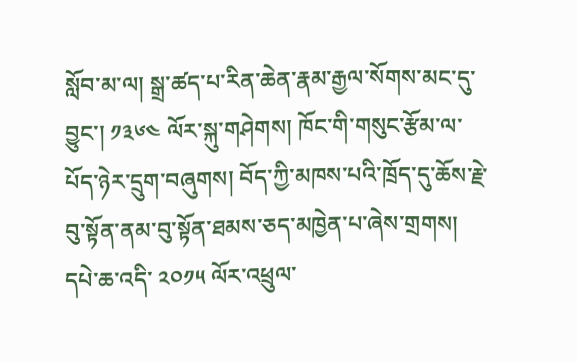སློབ་མ་ལ། སྒྲ་ཚད་པ་རིན་ཆེན་རྣམ་རྒྱལ་སོགས་མང་དུ་བྱུང་། ༡༣༦༤ ལོར་སྐུ་གཤེགས། ཁོང་གི་གསུང་རྩོམ་ལ་པོད་ཉེར་དྲུག་བཞུགས། བོད་ཀྱི་མཁས་པའི་ཁྲོད་དུ་ཆོས་རྗེ་བུ་སྟོན་ནམ་བུ་སྟོན་ཐམས་ཅད་མཁྱེན་པ་ཞེས་གྲགས།
དཔེ་ཆ་འདི་ ༢༠༡༥ ལོར་འཕྲུལ་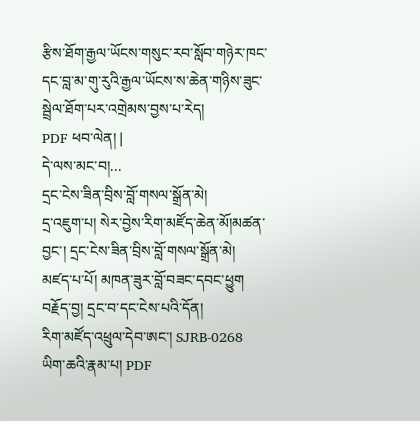རྩིས་ཐོག་རྒྱལ་ཡོངས་གསུང་རབ་སློབ་གཉེར་ཁང་དང་བླ་མ་གུ་རུའི་རྒྱལ་ཡོངས་ས་ཆེན་གཉིས་ཟུང་སྦྲེལ་ཐོག་པར་འགྲེམས་བྱས་པ་རེད།
PDF ཕབ་ལེན། |
དེ་ལས་མང་བ།...
དྲང་ངེས་ཟིན་བྲིས་བློ་གསལ་སྒྲོན་མེ།
དྲ་འཇུག་པ། སེར་བྱེས་རིག་མཛོད་ཆེན་མོ།མཚན་བྱང་། དྲང་ངེས་ཟིན་བྲིས་བློ་གསལ་སྒྲོན་མེ།
མཛད་པ་པོ། མཁན་ཟུར་བློ་བཟང་དབང་ཕྱུག
བརྗོད་བྱ། དྲང་བ་དང་ངེས་པའི་དོན།
རིག་མཛོད་འཕྲུལ་དེབ་ཨང་། SJRB-0268
ཡིག་ཆའི་རྣམ་པ། PDF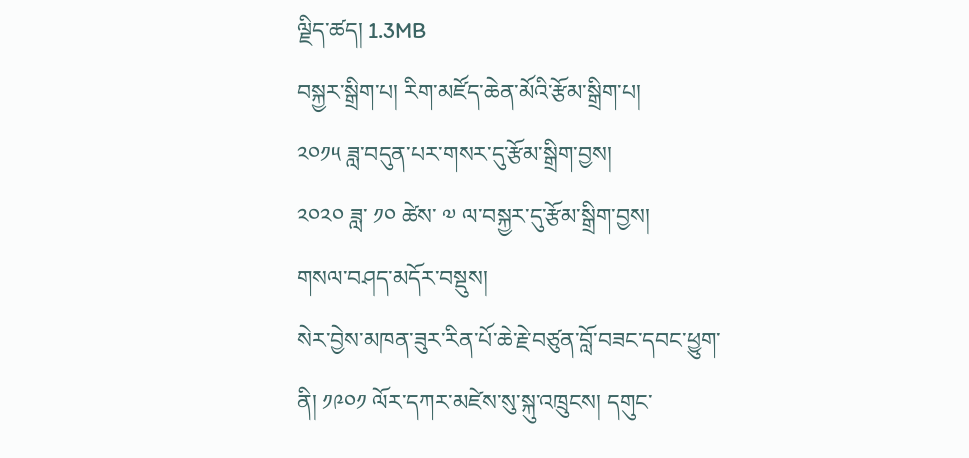ལྗིད་ཚད། 1.3MB
བསྐྱར་སྒྲིག་པ། རིག་མཛོད་ཆེན་མོའི་རྩོམ་སྒྲིག་པ།
༢༠༡༥ ཟླ་བདུན་པར་གསར་དུ་རྩོམ་སྒྲིག་བྱས།
༢༠༢༠ ཟླ་ ༡༠ ཚེས་ ༧ ལ་བསྐྱར་དུ་རྩོམ་སྒྲིག་བྱས།
གསལ་བཤད་མདོར་བསྡུས།
སེར་བྱེས་མཁན་ཟུར་རིན་པོ་ཆེ་རྗེ་བཙུན་བློ་བཟང་དབང་ཕྱུག་ནི། ༡༩༠༡ ལོར་དཀར་མཛེས་སུ་སྐུ་འཁྲུངས། དགུང་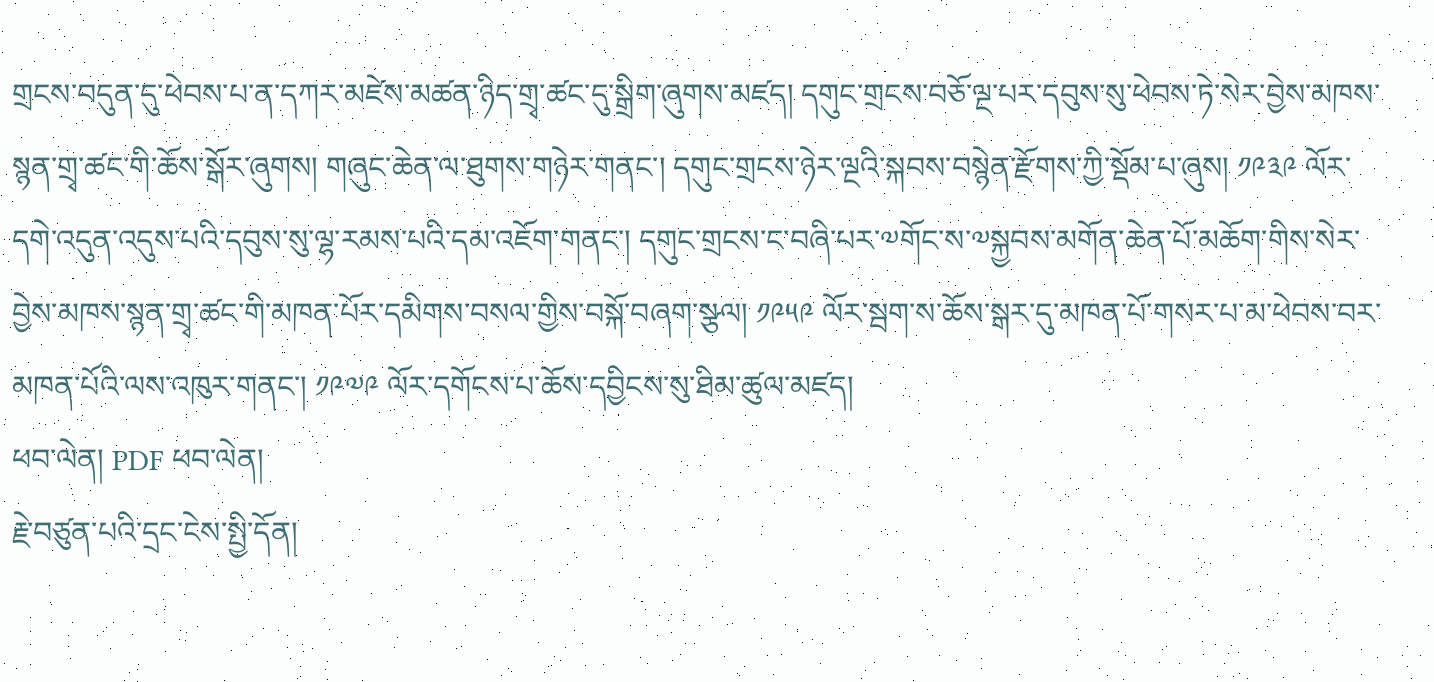གྲངས་བདུན་དུ་ཕེབས་པ་ན་དཀར་མཛེས་མཚན་ཉིད་གྲྭ་ཚང་དུ་སྒྲིག་ཞུགས་མཛད། དགུང་གྲངས་བཅོ་ལྔ་པར་དབུས་སུ་ཕེབས་ཏེ་སེར་བྱེས་མཁས་སྙན་གྲྭ་ཚང་གི་ཆོས་སྒོར་ཞུགས། གཞུང་ཆེན་ལ་ཐུགས་གཉེར་གནང་། དགུང་གྲངས་ཉེར་ལྔའི་སྐབས་བསྙེན་རྫོགས་ཀྱི་སྡོམ་པ་ཞུས། ༡༩༣༩ ལོར་དགེ་འདུན་འདུས་པའི་དབུས་སུ་ལྷ་རམས་པའི་དམ་འཇོག་གནང་། དགུང་གྲངས་ང་བཞི་པར་༧གོང་ས་༧སྐྱབས་མགོན་ཆེན་པོ་མཆོག་གིས་སེར་བྱེས་མཁས་སྙན་གྲྭ་ཚང་གི་མཁན་པོར་དམིགས་བསལ་གྱིས་བསྐོ་བཞག་སྩལ། ༡༩༥༩ ལོར་སྦག་ས་ཆོས་སྒར་དུ་མཁན་པོ་གསར་པ་མ་ཕེབས་བར་མཁན་པོའི་ལས་འཁུར་གནང་། ༡༩༧༩ ལོར་དགོངས་པ་ཆོས་དབྱིངས་སུ་ཐིམ་ཚུལ་མཛད།
ཕབ་ལེན། PDF ཕབ་ལེན།
རྗེ་བཙུན་པའི་དྲང་ངེས་སྤྱི་དོན།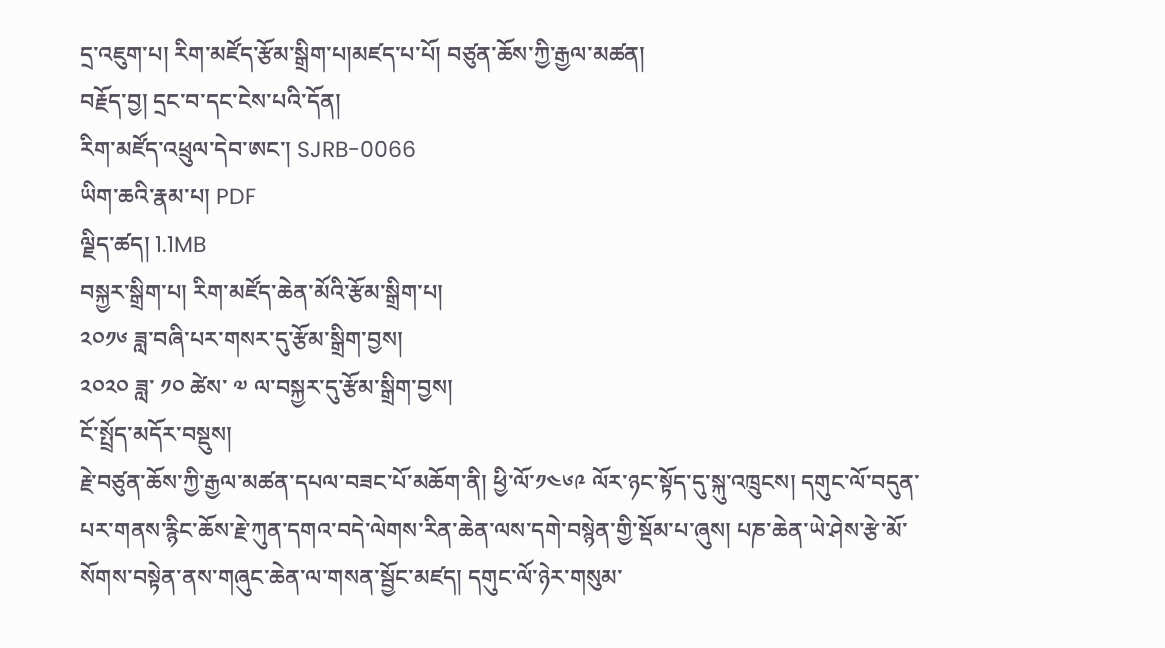དྲ་འཇུག་པ། རིག་མཛོད་རྩོམ་སྒྲིག་པ།མཛད་པ་པོ། བཙུན་ཆོས་ཀྱི་རྒྱལ་མཚན།
བརྗོད་བྱ། དྲང་བ་དང་ངེས་པའི་དོན།
རིག་མཛོད་འཕྲུལ་དེབ་ཨང་། SJRB-0066
ཡིག་ཆའི་རྣམ་པ། PDF
ལྗིད་ཚད། 1.1MB
བསྐྱར་སྒྲིག་པ། རིག་མཛོད་ཆེན་མོའི་རྩོམ་སྒྲིག་པ།
༢༠༡༦ ཟླ་བཞི་པར་གསར་དུ་རྩོམ་སྒྲིག་བྱས།
༢༠༢༠ ཟླ་ ༡༠ ཚེས་ ༧ ལ་བསྐྱར་དུ་རྩོམ་སྒྲིག་བྱས།
ངོ་སྤྲོད་མདོར་བསྡུས།
རྗེ་བཙུན་ཆོས་ཀྱི་རྒྱལ་མཚན་དཔལ་བཟང་པོ་མཆོག་ནི། ཕྱི་ལོ་༡༤༦༩ ལོར་ཉང་སྟོད་དུ་སྐུ་འཁྲུངས། དགུང་ལོ་བདུན་པར་གནས་རྙིང་ཆོས་རྗེ་ཀུན་དགའ་བདེ་ལེགས་རིན་ཆེན་ལས་དགེ་བསྙེན་གྱི་སྡོམ་པ་ཞུས། པཎ་ཆེན་ཡེ་ཤེས་རྩེ་མོ་སོགས་བསྟེན་ནས་གཞུང་ཆེན་ལ་གསན་སྦྱོང་མཛད། དགུང་ལོ་ཉེར་གསུམ་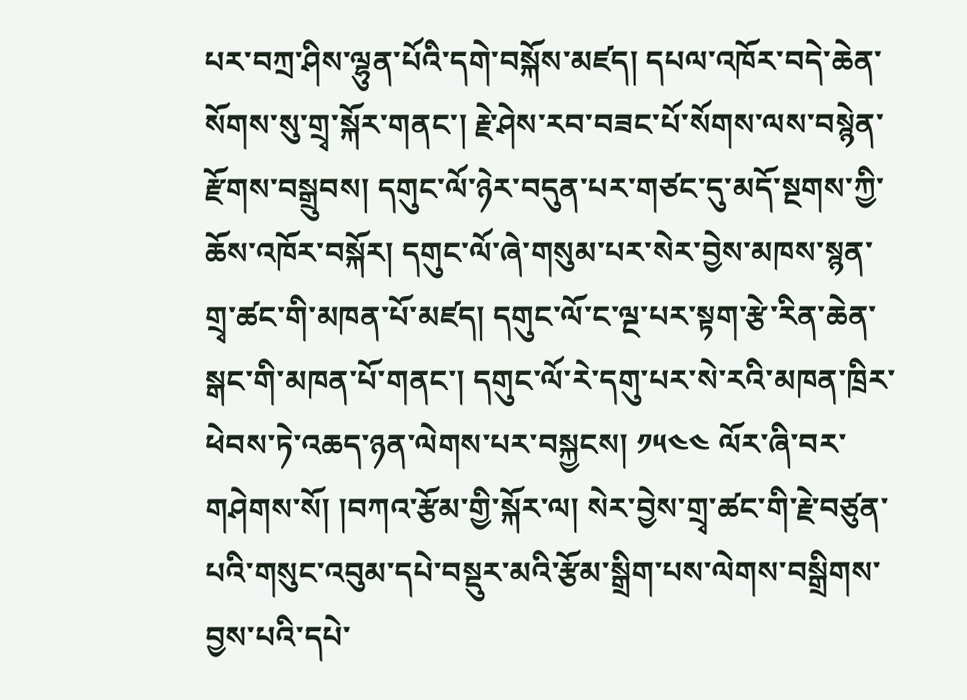པར་བཀྲ་ཤིས་ལྷུན་པོའི་དགེ་བསྐོས་མཛད། དཔལ་འཁོར་བདེ་ཆེན་སོགས་སུ་གྲྭ་སྐོར་གནང་། རྗེ་ཤེས་རབ་བཟང་པོ་སོགས་ལས་བསྙེན་རྫོགས་བསྒྲུབས། དགུང་ལོ་ཉེར་བདུན་པར་གཙང་དུ་མདོ་སྔགས་ཀྱི་ཆོས་འཁོར་བསྐོར། དགུང་ལོ་ཞེ་གསུམ་པར་སེར་བྱེས་མཁས་སྙན་གྲྭ་ཚང་གི་མཁན་པོ་མཛད། དགུང་ལོ་ང་ལྔ་པར་སྟག་རྩེ་རིན་ཆེན་སྒང་གི་མཁན་པོ་གནང་། དགུང་ལོ་རེ་དགུ་པར་སེ་རའི་མཁན་ཁྲིར་ཕེབས་ཏེ་འཆད་ཉན་ལེགས་པར་བསྐྱངས། ༡༥༤༤ ལོར་ཞི་བར་གཤེགས་སོ། །བཀའ་རྩོམ་གྱི་སྐོར་ལ། སེར་བྱེས་གྲྭ་ཚང་གི་རྗེ་བཙུན་པའི་གསུང་འབུམ་དཔེ་བསྡུར་མའི་རྩོམ་སྒྲིག་པས་ལེགས་བསྒྲིགས་བྱས་པའི་དཔེ་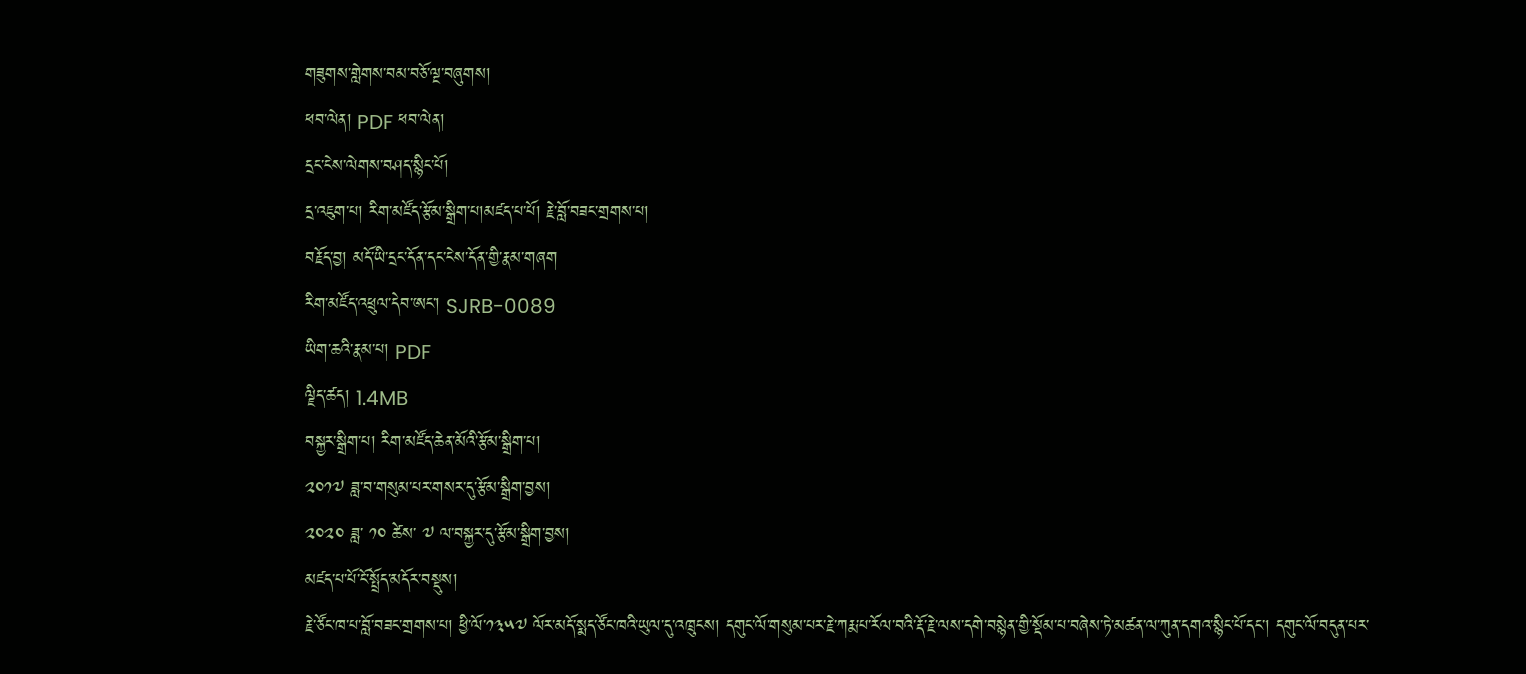གཟུགས་གླེགས་བམ་བཅོ་ལྔ་བཞུགས།
ཕབ་ལེན། PDF ཕབ་ལེན།
དྲང་ངེས་ལེགས་བཤད་སྙིང་པོ།
དྲ་འཇུག་པ། རིག་མཛོད་རྩོམ་སྒྲིག་པ།མཛད་པ་པོ། རྗེ་བློ་བཟང་གྲགས་པ།
བརྗོད་བྱ། མདོ་ཡི་དྲང་དོན་དང་ངེས་དོན་གྱི་རྣམ་གཞག
རིག་མཛོད་འཕྲུལ་དེབ་ཨང་། SJRB-0089
ཡིག་ཆའི་རྣམ་པ། PDF
ལྗིད་ཚད། 1.4MB
བསྐྱར་སྒྲིག་པ། རིག་མཛོད་ཆེན་མོའི་རྩོམ་སྒྲིག་པ།
༢༠༡༧ ཟླ་བ་གསུམ་པར་གསར་དུ་རྩོམ་སྒྲིག་བྱས།
༢༠༢༠ ཟླ་ ༡༠ ཚེས་ ༧ ལ་བསྐྱར་དུ་རྩོམ་སྒྲིག་བྱས།
མཛད་པ་པོ་ངོ་སྤྲོད་མདོར་བསྡུས།
རྗེ་ཙོང་ཁ་པ་བློ་བཟང་གྲགས་པ། ཕྱི་ལོ་༡༣༥༧ ལོར་མདོ་སྨད་ཙོང་ཁའི་ཡུལ་དུ་འཁྲུངས། དགུང་ལོ་གསུམ་པར་རྗེ་ཀརྨ་པ་རོལ་བའི་རྡོ་རྗེ་ལས་དགེ་བསྙེན་གྱི་སྡོམ་པ་བཞེས་ཏེ་མཚན་ལ་ཀུན་དགའ་སྙིང་པོ་དང་། དགུང་ལོ་བདུན་པར་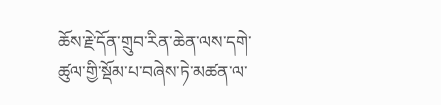ཆོས་རྗེ་དོན་གྲུབ་རིན་ཆེན་ལས་དགེ་ཚུལ་གྱི་སྡོམ་པ་བཞེས་ཏེ་མཚན་ལ་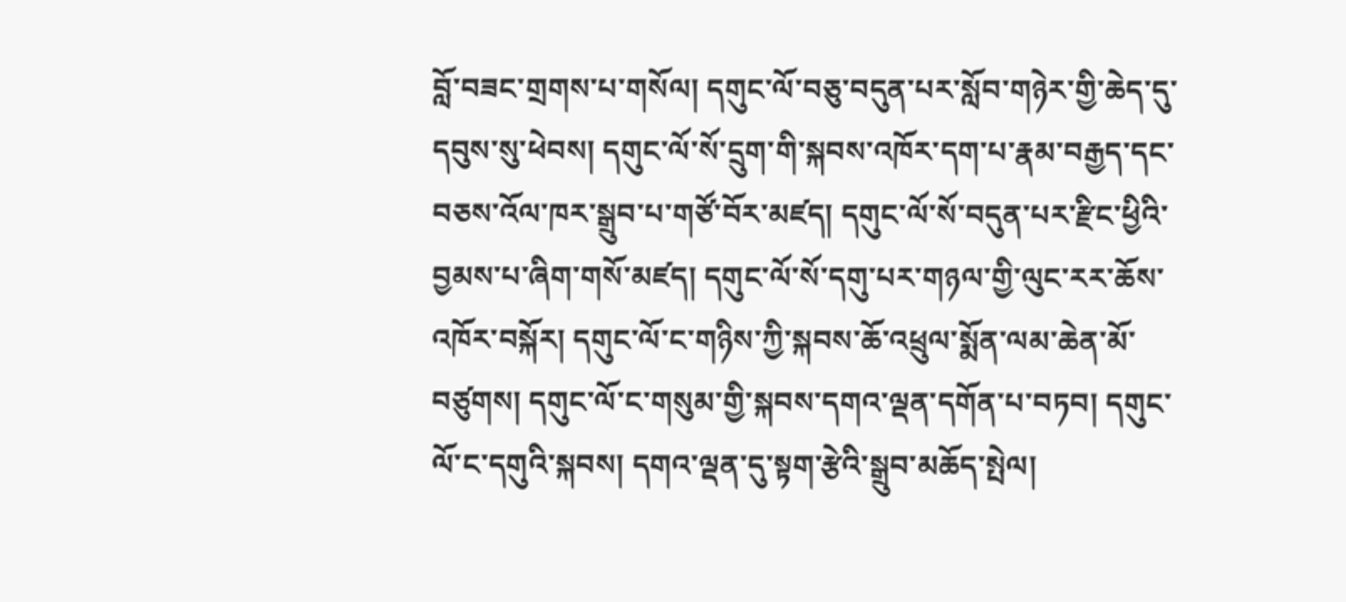བློ་བཟང་གྲགས་པ་གསོལ། དགུང་ལོ་བཅུ་བདུན་པར་སློབ་གཉེར་གྱི་ཆེད་དུ་དབུས་སུ་ཕེབས། དགུང་ལོ་སོ་དྲུག་གི་སྐབས་འཁོར་དག་པ་རྣམ་བརྒྱད་དང་བཅས་འོལ་ཁར་སྒྲུབ་པ་གཙོ་བོར་མཛད། དགུང་ལོ་སོ་བདུན་པར་རྫིང་ཕྱིའི་བྱམས་པ་ཞིག་གསོ་མཛད། དགུང་ལོ་སོ་དགུ་པར་གཉལ་གྱི་ལུང་རར་ཆོས་འཁོར་བསྐོར། དགུང་ལོ་ང་གཉིས་ཀྱི་སྐབས་ཆོ་འཕྲུལ་སྨོན་ལམ་ཆེན་མོ་བཙུགས། དགུང་ལོ་ང་གསུམ་གྱི་སྐབས་དགའ་ལྡན་དགོན་པ་བཏབ། དགུང་ལོ་ང་དགུའི་སྐབས། དགའ་ལྡན་དུ་སྟག་རྩེའི་སྒྲུབ་མཆོད་སྤེལ།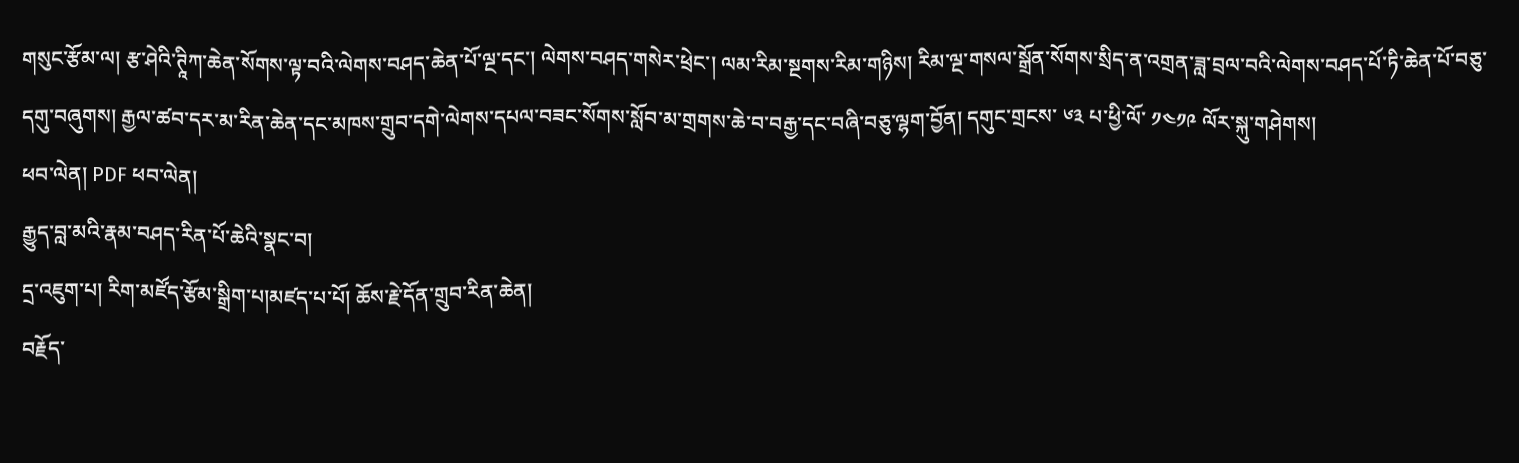གསུང་རྩོམ་ལ། རྩ་ཤེའི་ཊཱིཀ་ཆེན་སོགས་ལྟ་བའི་ལེགས་བཤད་ཆེན་པོ་ལྔ་དང་། ལེགས་བཤད་གསེར་ཕྲེང་། ལམ་རིམ་སྔགས་རིམ་གཉིས། རིམ་ལྔ་གསལ་སྒྲོན་སོགས་སྲིད་ན་འགྲན་ཟླ་བྲལ་བའི་ལེགས་བཤད་པོ་ཏི་ཆེན་པོ་བཅུ་དགུ་བཞུགས། རྒྱལ་ཚབ་དར་མ་རིན་ཆེན་དང་མཁས་གྲུབ་དགེ་ལེགས་དཔལ་བཟང་སོགས་སློབ་མ་གྲགས་ཆེ་བ་བརྒྱ་དང་བཞི་བཅུ་ལྷག་བྱོན། དགུང་གྲངས་ ༦༣ པ་ཕྱི་ལོ་ ༡༤༡༩ ལོར་སྐུ་གཤེགས།
ཕབ་ལེན། PDF ཕབ་ལེན།
རྒྱུད་བླ་མའི་རྣམ་བཤད་རིན་པོ་ཆེའི་སྣང་བ།
དྲ་འཇུག་པ། རིག་མཛོད་རྩོམ་སྒྲིག་པ།མཛད་པ་པོ། ཆོས་རྗེ་དོན་གྲུབ་རིན་ཆེན།
བརྗོད་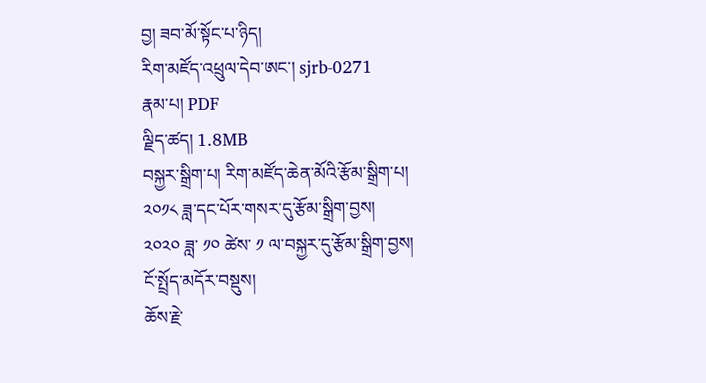བྱ། ཟབ་མོ་སྟོང་པ་ཉིད།
རིག་མཛོད་འཕྲུལ་དེབ་ཨང་། sjrb-0271
རྣམ་པ། PDF
ལྗིད་ཚད། 1.8MB
བསྐྱར་སྒྲིག་པ། རིག་མཛོད་ཆེན་མོའི་རྩོམ་སྒྲིག་པ།
༢༠༡༨ ཟླ་དང་པོར་གསར་དུ་རྩོམ་སྒྲིག་བྱས།
༢༠༢༠ ཟླ་ ༡༠ ཚེས་ ༡ ལ་བསྐྱར་དུ་རྩོམ་སྒྲིག་བྱས།
ངོ་སྤྲོད་མདོར་བསྡུས།
ཆོས་རྗེ་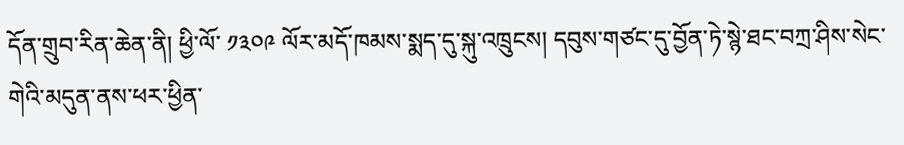དོན་གྲུབ་རིན་ཆེན་ནི། ཕྱི་ལོ་ ༡༣༠༩ ལོར་མདོ་ཁམས་སྨད་དུ་སྐུ་འཁྲུངས། དབུས་གཙང་དུ་བྱོན་ཏེ་སྙེ་ཐང་བཀྲ་ཤིས་སེང་གེའི་མདུན་ནས་ཕར་ཕྱིན་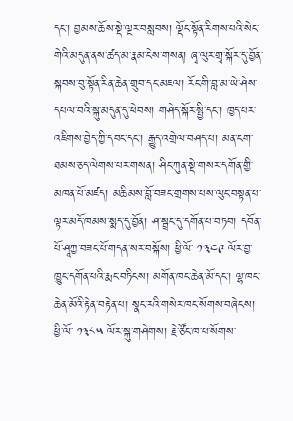དང་། བྱམས་ཆོས་སྡེ་ལྔར་བསླབས། ལྡོང་སྟོན་རིགས་པའི་སེང་གེའི་མདུན་ནས་ཚད་མ་རྣམ་ངེས་གསན། ཞྭ་ལུར་གྲྭ་སྐོར་དུ་བྱོན་སྐབས་བུ་སྟོན་རིན་ཆེན་གྲུབ་དང་མཇལ། རོང་གི་བླ་མ་ཡེ་ཤེས་དཔལ་བའི་སྐུ་མདུན་དུ་ཕེབས། གཤེད་སྐོར་སྤྱི་དང་། ཁྱད་པར་འཇིགས་བྱེད་ཀྱི་དབང་དང་། རྒྱུད་འགྲེལ་བཤད་པ། མན་ངག་ཐམས་ཅད་ལེགས་པར་གསན། ཤིང་ཀུན་སྡེ་གསར་དགོན་གྱི་མཁན་པོ་མཛད། མཆིམས་བློ་བཟང་གྲགས་པས་ལུང་བསྟན་པ་ལྟར་མདོ་ཁམས་སྨད་དུ་བྱོན། ཤ་སྦྲང་དུ་དགོན་པ་བཏབ། དབོན་པོ་ཤཱཀྱ་བཟང་པོ་གདན་སར་བསྐོས། ཕྱི་ལོ་ ༡༣༤༩ ལོར་བྱ་ཁྱུང་དགོན་པའི་རྨང་བཏིངས། མགོན་ཁང་ཆེན་མོ་དང་། ལྷ་ཁང་ཆེན་མོའི་རྟེན་བརྟེན་པ། སྣང་རའི་གསེར་ཁང་སོགས་བཞེངས། ཕྱི་ལོ་ ༡༣༨༥ ལོར་སྐུ་གཤེགས། རྗེ་ཙོང་ཁ་པ་སོགས་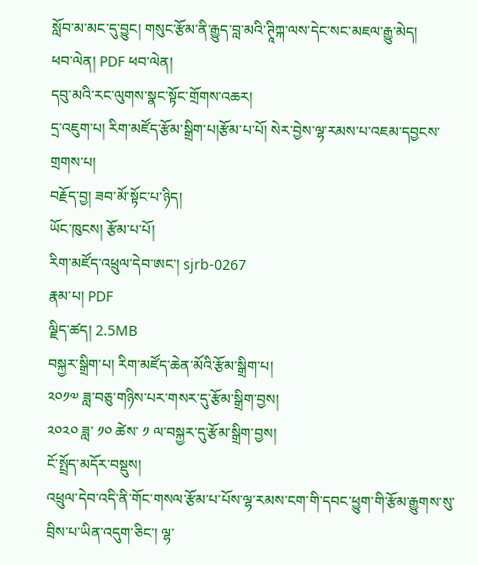སློབ་མ་མང་དུ་བྱུང། གསུང་རྩོམ་ནི་རྒྱུད་བླ་མའི་ཊཱིཀྐ་ལས་དེང་སང་མཇལ་རྒྱུ་མེད།
ཕབ་ལེན། PDF ཕབ་ལེན།
དབུ་མའི་རང་ལུགས་སྣང་སྟོང་གྲོགས་འཆར།
དྲ་འཇུག་པ། རིག་མཛོད་རྩོམ་སྒྲིག་པ།རྩོམ་པ་པོ། སེར་བྱེས་ལྷ་རམས་པ་འཇམ་དབྱངས་གྲགས་པ།
བརྗོད་བྱ། ཟབ་མོ་སྟོང་པ་ཉིད།
ཡོང་ཁུངས། རྩོམ་པ་པོ།
རིག་མཛོད་འཕྲུལ་དེབ་ཨང་། sjrb-0267
རྣམ་པ། PDF
ལྗིད་ཚད། 2.5MB
བསྐྱར་སྒྲིག་པ། རིག་མཛོད་ཆེན་མོའི་རྩོམ་སྒྲིག་པ།
༢༠༡༧ ཟླ་བཅུ་གཉིས་པར་གསར་དུ་རྩོམ་སྒྲིག་བྱས།
༢༠༢༠ ཟླ་ ༡༠ ཚེས་ ༡ ལ་བསྐྱར་དུ་རྩོམ་སྒྲིག་བྱས།
ངོ་སྤྲོད་མདོར་བསྡུས།
འཕྲུལ་དེབ་འདི་ནི་གོང་གསལ་རྩོམ་པ་པོས་ལྷ་རམས་ངག་གི་དབང་ཕྱུག་གི་རྩོམ་རྒྱུགས་སུ་བྲིས་པ་ཡིན་འདུག་ཅིང་། ལྷ་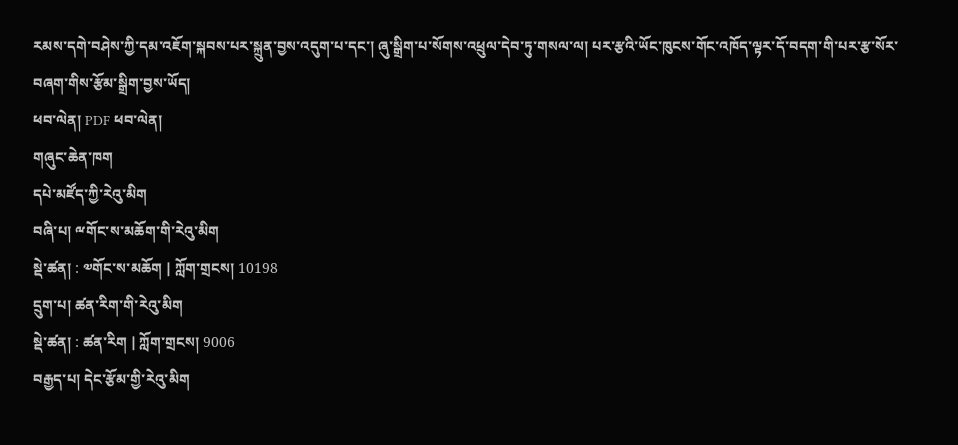རམས་དགེ་བཤེས་ཀྱི་དམ་འཇོག་སྐབས་པར་སྐྲུན་བྱས་འདུག་པ་དང་། ཞུ་སྒྲིག་པ་སོགས་འཕྲུལ་དེབ་ཏུ་གསལ་ལ། པར་རྩའི་ཡོང་ཁུངས་གོང་འཁོད་ལྟར་དོ་བདག་གི་པར་རྩ་སོར་བཞག་གིས་རྩོམ་སྒྲིག་བྱས་ཡོད།
ཕབ་ལེན། PDF ཕབ་ལེན།
གཞུང་ཆེན་ཁག
དཔེ་མཛོད་ཀྱི་རེའུ་མིག
བཞི་པ། ྋགོང་ས་མཆོག་གི་རེའུ་མིག
སྡེ་ཚན། : ༧གོང་ས་མཆོག | ཀློག་གྲངས། 10198
དྲུག་པ། ཚན་རིག་གི་རེའུ་མིག
སྡེ་ཚན། : ཚན་རིག | ཀློག་གྲངས། 9006
བརྒྱད་པ། དེང་རྩོམ་གྱི་རེའུ་མིག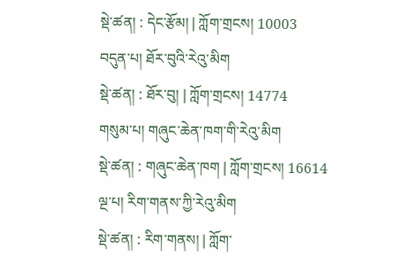སྡེ་ཚན། : དེང་རྩོམ། | ཀློག་གྲངས། 10003
བདུན་པ། ཐོར་བུའི་རེའུ་མིག
སྡེ་ཚན། : ཐོར་བུ། | ཀློག་གྲངས། 14774
གསུམ་པ། གཞུང་ཆེན་ཁག་གི་རེའུ་མིག
སྡེ་ཚན། : གཞུང་ཆེན་ཁག | ཀློག་གྲངས། 16614
ལྔ་པ། རིག་གནས་ཀྱི་རེའུ་མིག
སྡེ་ཚན། : རིག་གནས། | ཀློག་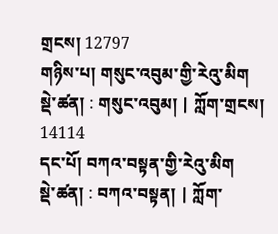གྲངས། 12797
གཉིས་པ། གསུང་འབུམ་གྱི་རེའུ་མིག
སྡེ་ཚན། : གསུང་འབུམ། | ཀློག་གྲངས། 14114
དང་པོ། བཀའ་བསྟན་གྱི་རེའུ་མིག
སྡེ་ཚན། : བཀའ་བསྟན། | ཀློག་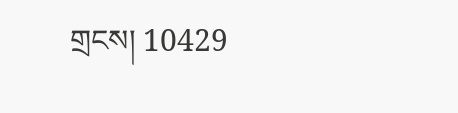གྲངས། 10429